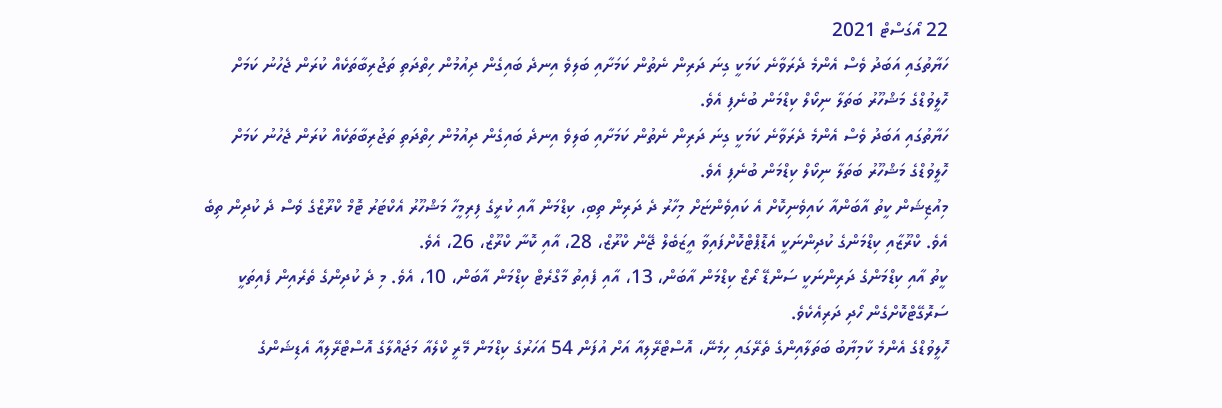22 އޯގަސްޓް 2021
ހަޔާތުގައި އަބަދު ވެސް އެންމެ ދެރަވާނެ ކަމަކީ ގިނަ ދަރިން ނެތުން ކަމަށާއި ބަލިވެ އިނދެ ބައިގެން ދިއުމުން ހިތްދަތި ތަޖުރިބާތަކެއް ކުރަން ޖެހުނު ކަމަށް ހޮލީވުޑްގެ މަޝްހޫރު ބަތަލާ ނިކޯލް ކިޑްމަން ބުނެފި އެވެ.
ހަޔާތުގައި އަބަދު ވެސް އެންމެ ދެރަވާނެ ކަމަކީ ގިނަ ދަރިން ނެތުން ކަމަށާއި ބަލިވެ އިނދެ ބައިގެން ދިއުމުން ހިތްދަތި ތަޖުރިބާތަކެއް ކުރަން ޖެހުނު ކަމަށް ހޮލީވުޑްގެ މަޝްހޫރު ބަތަލާ ނިކޯލް ކިޑްމަން ބުނެފި އެވެ.
މިއުޒިޝަން ކީތު އާބަންއާ ކައިވެނިކޮށް އެ ކައިވެންޏަށް މިހާރު ދެ ދަރިން ތިބި، ކިޑްމަން އާއި ކުރީގެ ފިރިމީހާ މަޝްހޫރު އެކްޓަރު ޓޮމް ކްރޫޒްގެ ވެސް ދެ ކުދިން ތިބެ އެވެ. ކްރޫޒާއި ކިޑްމަންގެ ކުދިންނަކީ އެޑޮޕްޓްކޮށްފައިވާ އީޒަބެލް ޖޭން ކްރޫޒް، 28، އާއި ކޮނާ ކްރޫޒް، 26، އެވެ.
ކީތު އާއި ކިޑްމަންގެ ދަރިންނަކީ ސަންޑޭ ރޯޒް ކިޑްމަން އާބަން، 13، އާއި ފެއިތު މާގްރެޓް ކިޑްމަން އާބަން، 10، އެވެ. މި ދެ ކުދިންގެ ތެރެއިން ފެއިތަކީ ސަރޮގޭޓްކޮށްގެން ހޯދި ދަރިއެކެވެ.
ހޮލީވުޑްގެ އެންމެ ކާމިޔާބު ބަތަލާއިންގެ ތެރޭގައި ހިމެނޭ، އޮސްޓްރޭލިއާ އަށް އުފަން 54 އަހަރުގެ ކިޑްމަން މޭރީ ކްލެއާ މަޖައްލާގެ އޮސްޓްރޭލިއާ އެޑިޝަންގެ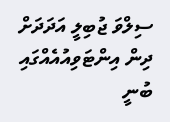ސިލްވަ ޖުބިލީ އަދަދަށް ދިން އިންޓަވިއުއެއްގައި ބުނީ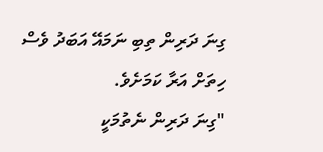ގިނަ ދަރިން ތިބި ނަމައޭ އަބަދު ވެސް ހިތަށް އަރާ ކަމަށެވެ.
"ގިނަ ދަރިން ނެތުމަކީ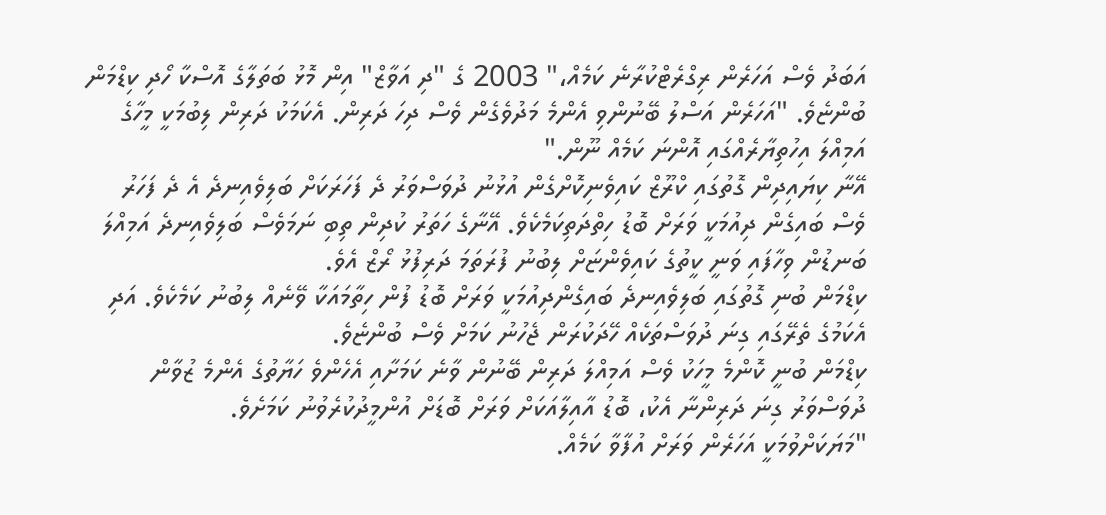އަބަދު ވެސް އަހަރެން ރިގްރެޓްކުރާނެ ކަމެއް،" 2003 ގެ "ދި އަވާޒް" އިން މޮޅު ބަތަލާގެ އޮސްކާ ހޯދި ކިޑްމަން ބުންޏެވެ. "އަހަރެން އަސްލު ބޭނުންވި އެންމެ މަދުވެގެން ވެސް ދިހަ ދަރިން. އެކަމަކު ދަރިން ލިބުމަކީ މީހާގެ އަމިއްލަ އިހުތިޔާރެއްގައި އޮންނަ ކަމެއް ނޫން."
އޭނާ ކިޔައިދިން ގޮތުގައި ކްރޫޒް ކައިވެނިކޮށްގެން އުޅުނު ދުވަސްވަރު ދެ ފަހަރަކަށް ބަލިވެއިނދެ އެ ދެ ފަހަރު ވެސް ބައިގެން ދިއުމަކީ ވަރަށް ބޮޑު ހިތްދަތިކަމެކެވެ. އޭނާގެ ހަތަރު ކުދިން ތިބި ނަމަވެސް ބަލިވެއިނދެ އަމިއްލަ ބަނޑުން ވިހާފައި ވަނީ ކީތުގެ ކައިވެންޏަށް ލިބުނު ފުރަތަމަ ދަރިފުޅު ރޯޒް އެވެ.
ކިޑްމަން ބުނި ގޮތުގައި ބަލިވެއިނދެ ބައިގެންދިއުމަކީ ވަރަށް ބޮޑު ފުން ހިތާމައަކާ ވޭނެއް ލިބުނު ކަމެކެވެ. އަދި އެކަމުގެ ތެރޭގައި ގިނަ ދުވަސްތަކެއް ހޭދަކުރަން ޖެހުނު ކަމަށް ވެސް ބުންޏެވެ.
ކިޑްމަން ބުނީ ކޮންމެ މީހަކު ވެސް އަމިއްލަ ދަރިން ބޭނުން ވާނެ ކަމަށާއި އެހެންވެ ހަޔާތުގެ އެންމެ ޒުވާން ދުވަސްވަރު ގިނަ ދަރިންނާ އެކު، ބޮޑު އާއިލާއަކަށް ވަރަށް ބޮޑަށް އުންމީދުކުރެވުނު ކަމަށެވެ.
"މަޔަކަށްވުމަކީ އަހަރެން ވަރަށް އުފާވާ ކަމެއް.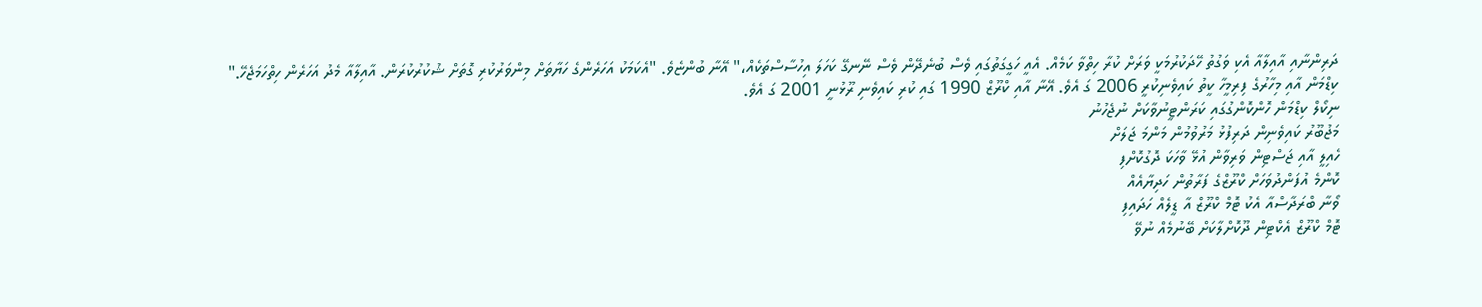ދަރިންނާއި އާއިލާއާ އެކި ވަގުތު ހޭދަކުރުމަކީ ވަރަށް ކުރާ ހިތްވާ ކަމެއް. އެއީ ހަގީގަތުގައި ވެސް ބުނެދޭން ވެސް ނޭނގޭ ކަހަލަ އިހުސާސްތަކެއް،" އޭނާ ބުންޏެވެ. "އެކަމަކު އަހަރެންގެ ހަޔާތަށް މިންވަރުކުރި ގޮތަށް ޝުކުރުކުރަން. އާއިލާއާ މެދު އަހަރެން ހިތްހަމަޖެހޭ."
ކިޑްމަން އާއި މިހާރުގެ ފިރިމީހާ ކީތު ކައިވެނިކުރީ 2006 ގަ އެވެ. އޭނާ އާއި ކްރޫޒް 1990 ގައި ކުރި ކައިވެނި ރޫޅުނީ 2001 ގަ އެވެ.
ނިކޯލް ކިޑްމަން ހޮންކޮންގުގައި ކަރަންޓީނުވާކަށް ނުޖެހުނު
މަޖުބޫރު ކައިވެނިން ދަރިފުޅު މަރުވުމުން މަންމަ ޖަލަށް
ހެއިލީ އާއި ޖަސްޓިން ވަރިވާން އުޅޭ ވާހަކަ ދޮގުކޮށްފި
ކޮންމެ އުފަންދުވަހަށް ކްރޫޒްގެ ފަރާތުން ހަދިޔާއެއް
ވޯނާ ބްރަދާސްއާ އެކު ޓޮމް ކްރޫޒް އާ ޑީލެއް ހަދައިފި
ޓޮމް ކްރޫޒް އެކްޓިން ދޫކޮށްލާކަށް ބޭނުމެއް ނުވޭ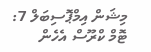މިޝަން އިމްޕޮސިބަލް 7: ޓޮމް ކްރޫސް އެހެން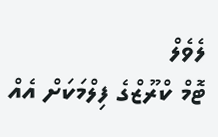ލެވެލް
ޓޮމް ކްރޫޒްގެ ފިލްމަކަށް އެއް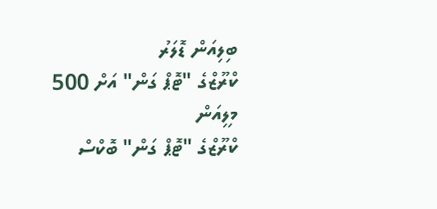ބިލިއަން ޑޮލަރު
ކްރޫޒްގެ "ޓޮޕް ގަން" އަށް 500 މިލިއަން
ކްރޫޒްގެ "ޓޮޕް ގަން" ބޮކްސް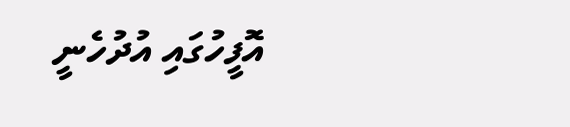އޮފީހުގައި އުދުހެނީ